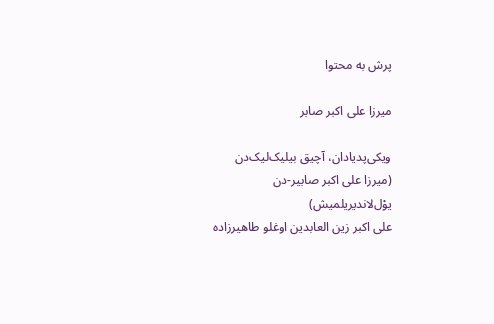پرش به محتوا

میرزا علی اکبر صابر

ویکی‌پدیادان، آچیق بیلیک‌لیک‌دن
(میرزا علی اکبر صابیر-دن يوْل‌لاندیریلمیش)
علی اکبر زین العابدین اوغلو طاهیرزاده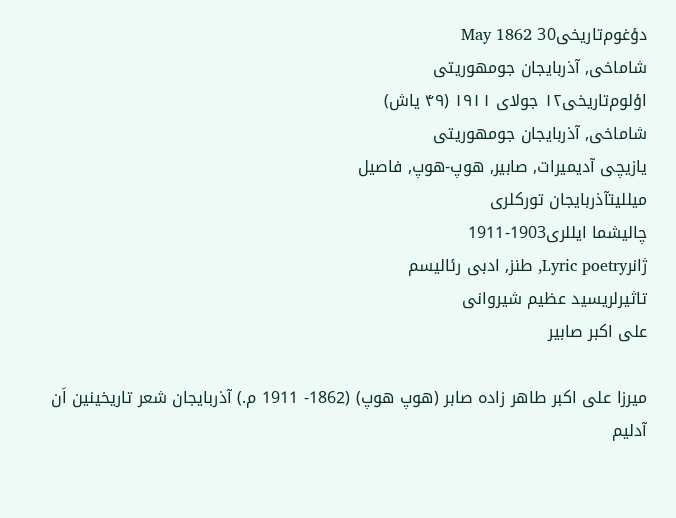دؤغوم‌تاریخی30 May 1862
شاماخی, آذربایجان جومهوریتی
اؤلوم‌تاریخی۱۲ جولای ۱۹۱۱ (۴۹ یاش)
شاماخی, آذربایجان جومهوریتی
یازیچی آدیمیرات, صابیر, هوپ-هوپ, فاصیل
میللیتآذربایجان تورکلری
چالیشما ایللری1903-1911
ژانرLyric poetry, طنز, ادبی رئالیسم
تاثیرلریسید عظیم شیروانی
علی اکبر صابیر

میرزا علی اکبر طاهر زاده صابر (هوپ هوپ) (1862- 1911 م.) آذربایجان شعر تاریخینین اَن آدلیم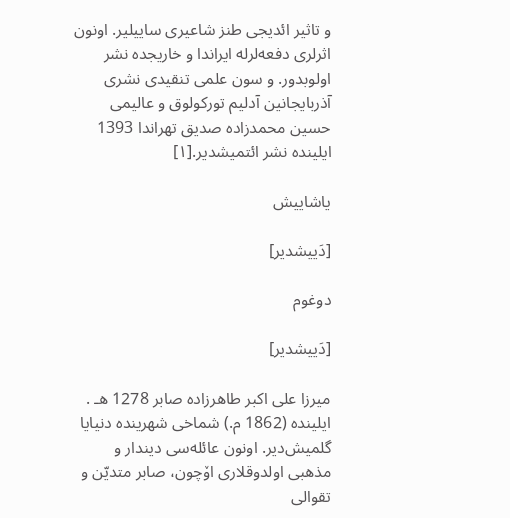و تاثیر ائدیجی طنز شاعیری ساییلیر. اونون اثرلری دفعه‌لرله ایراندا و خاریجده نشر اولوبدور. و سون علمی تنقیدی نشری آذربایجانین آدلیم تورکولوق و عالیمی حسین محمدزاده صدیق تهراندا 1393 ایلینده نشر ائتمیشدیر.[۱]

یاشاییش

[دَییشدیر]

دوغوم

[دَییشدیر]

میرزا علی اکبر طاهرزاده صابر 1278 هـ . ایلینده (1862 م.) شماخی شهرینده دنیایا گلمیش‌دیر. اونون عائله‌سی دیندار و مذهبی اولدوقلاری اۆچون، صابر متدیّن و تقوالی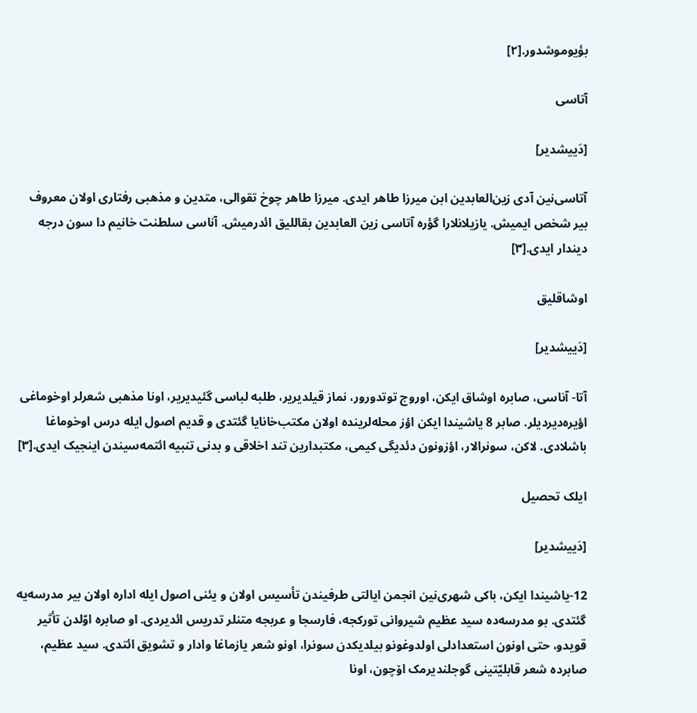بؤیوموشدور.[۲]

آتاسی

[دَییشدیر]

آتاسی‌نین آدی زین‌العابدین ابن میرزا طاهر ایدی. میرزا طاهر چوخ تقوالی، متدین و مذهبی رفتاری اولان معروف بیر شخص ایمیش. یازیلانلارا گؤره آتاسی زین العابدین بقاللیق ائدرمیش. آناسی سلطنت خانیم دا سون درجه دیندار ایدی.[۳]

اوشاقلیق

[دَییشدیر]

آتا- آناسی، صابره اوشاق ایکن، اوروج توتدورور، نماز قیلدیریر، طلبه لباسی گئیدیریر، اونا مذهبی شعرلر اوخوماغی اؤیره‌دیردیلر. صابر 8 یاشیندا ایکن اؤز محله‌لرینده اولان مکتب‌خانایا گئتدی و قدیم اصول ایله درس اوخوماغا باشلادی. لاکن، سونرالار، اؤزونون دئدیگی کیمی، مکتبدارین تند اخلاقی و بدنی تنبیه ائتمه‌سیندن اینجیک ایدی.[۳]

ایلک تحصیل

[دَییشدیر]

12-یاشیندا ایکن، باکی شهری‌نین انجمن ایالتی طرفیندن تأسیس اولان و یئنی اصول ایله اداره اولان بیر مدرسه‌یه گئتدی. بو مدرسه‌ده سید عظیم شیروانی تورکجه، فارسجا و عربجه متنلر تدریس ائدیردی. او صابره اوّلدن تأثیر قویدو، حتی اونون استعدادلی اولدوغونو بیلدیکدن سونرا، اونو شعر یازماغا وادار و تشویق ائتدی. سید عظیم، صابرده شعر قابلیّتینی گوجلندیرمک اۆچون، اونا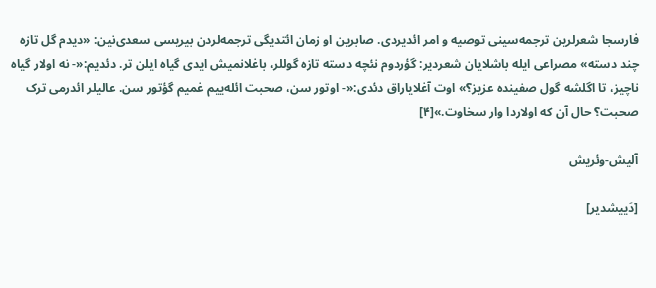فارسجا شعرلرین ترجمه‌سینی توصیه و امر ائدیردی. صابرین او زمان ائتدیگی ترجمه‌لردن بیریسی سعدی‌نین: «دیدم گل تازه چند دسته» مصراعی ایله باشلایان شعردیر: گؤردوم نئچه دسته تازه گوللر، باغلانمیش ایدی گیاه ایلن تر. دئدیم:«- نه اولار گیاه ناچیز، تا اگلشه گول صفینده عزیز؟» اوت آغلایاراق دئدی:«- اوتور سن، صحبت ائله‌ییم غمیم گؤتور سن. عالیلر ائدرمی ترک صحبت؟ حال آن که اولاردا وار سخاوت.»[۴]

آلیش-وئریش

[دَییشدیر]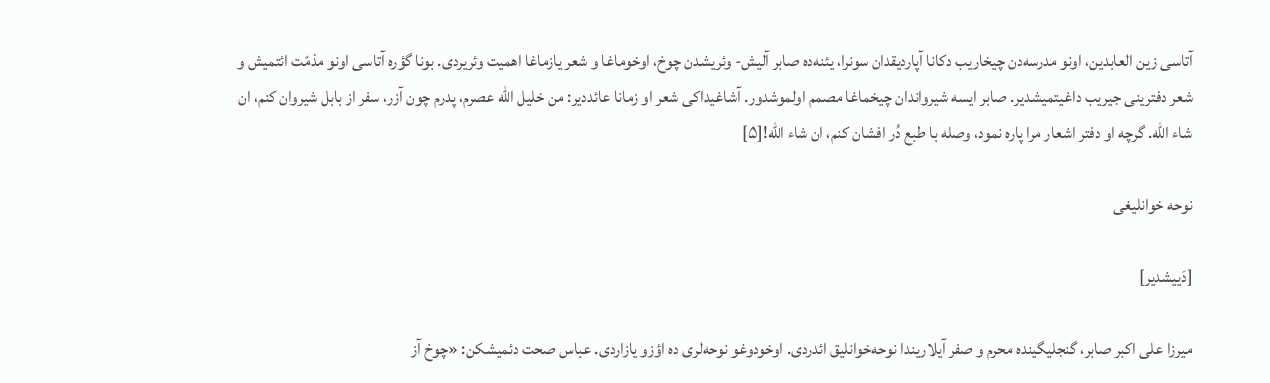آتاسی زین العابدین، اونو مدرسه‌دن چیخاریب دکانا آپاردیقدان سونرا، یئنه‌ده صابر آلیش- وئریشدن چوخ، اوخوماغا و شعر یازماغا اهمیت وئریردی. بونا گؤره آتاسی اونو مذمّت ائتمیش و شعر دفترینی جیریب داغیتمیشدیر. صابر ایسه شیرواندان چیخماغا مصمم اولموشدور. آشاغیداکی شعر او زمانا عائددیر: من خلیل الله عصرم، پدرم چون آزر، سفر از بابل شیروان کنم، ان شاء الله. گرچه او دفتر اشعار مرا پاره نمود، وصله با طبع دُر افشان کنم، ان شاء الله![۵]

نوحه خوانلیغی

[دَییشدیر]

میرزا علی اکبر صابر، گنجلیگینده محرم و صفر آیلاریندا نوحه‌خوانلیق ائدردی. اوخودوغو نوحه‌لری ده اؤزو یازاردی. عباس صحت دئمیشکن: «چوخ آز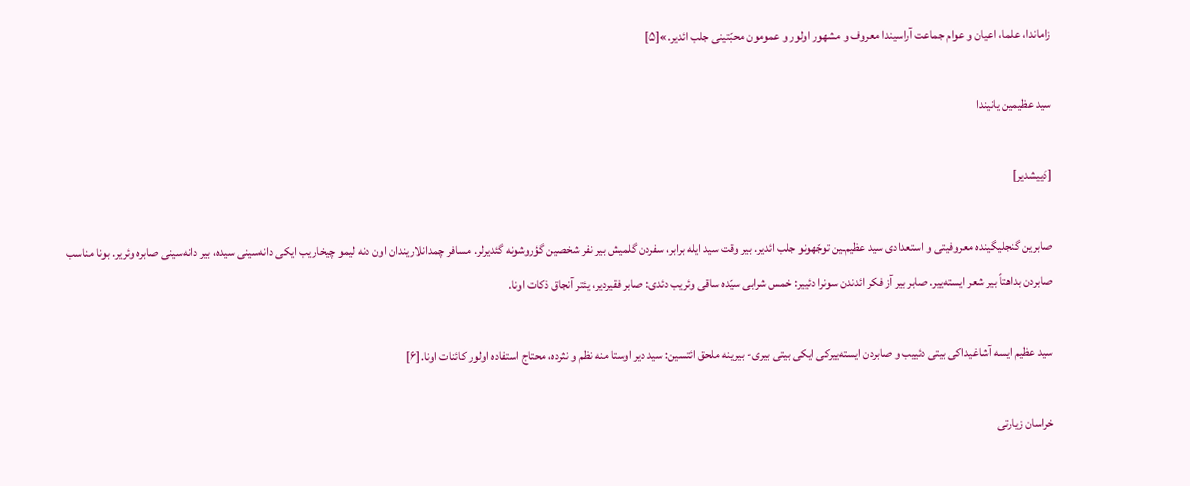زاماندا، علما، اعیان و عوام جماعت آراسیندا معروف و مشهور اولور و عمومون محبّتینی جلب ائدیر.»[۵]

سید عظیمین یانیندا

[دَییشدیر]

صابرین گنجلیگینده معروفیتی و استعدادی سید عظیم‌ـین توجّهونو جلب ائدیر. بیر وقت سید ایله برابر، سفردن گلمیش بیر نفر شخصین گؤروشونه گئدیرلر. مسافر چمدانلاریندان اون دنه لیمو چیخاریب ایکی دانه‌سینی سیده، بیر دانه‌سینی صابره وئریر. بونا مناسب صابردن بداهتاً بیر شعر ایسته‌ییر. صابر بیر آز فکر ائدندن سونرا دئییر: خمس شرابی سیّده ساقی وئریب دئدی: صابر فقیردیر، یئتر آنجاق ذکات اونا.

سید عظیم ایسه آشاغیداکی بیتی دئییب و صابردن ایسته‌ییرکی ایکی بیتی بیری- بیرینه ملحق ائتسین: سید دیر اوستا منه نظم و نثرده، محتاج استفاده‌ اولور کائنات اونا.[۶]

خراسان زیارتی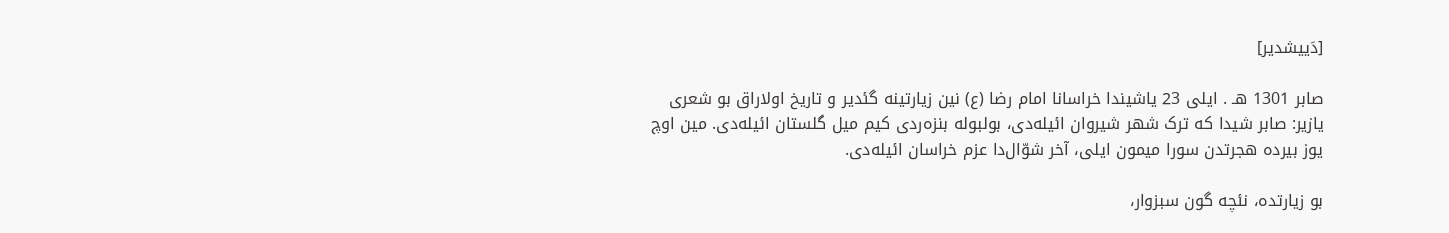[دَییشدیر]

صابر 1301 هـ . ایلی 23 یاشیندا خراسانا امام رضا (ع) نین زیارتینه گئدیر و تاریخ اولاراق بو شعری یازیر: صابر شیدا که ترک شهر شیروان ائیله‌دی، بولبوله بنزه‌ردی کیم میل گلستان ائیله‌دی. مین اوچ یوز بیرده هجرتدن سورا میمون ایلی، آخر شوّال‌دا عزم خراسان ائیله‌دی.

بو زیارتده، نئچه گون سبزوار،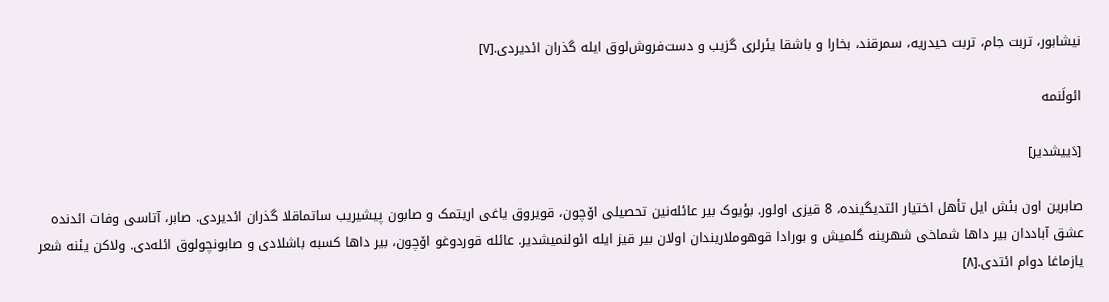نیشابور، تربت جام، تربت حیدریه، سمرقند، بخارا و باشقا یئرلری گزیب و دست‌فرو‌ش‌لوق ایله گذران ائدیردی.[۷]

ائولَنمه‌

[دَییشدیر]

صابرین اون بئش ایل تأهل اختیار ائتدیگینده، 8 قیزی اولور. بؤیوک بیر عائله‌نین تحصیلی اۆچون، قویروق یاغی اریتمک و صابون پیشیریب ساتماقلا گذران ائدیردی. صابر، آتاسی وفات ائدنده عشق آباددان بیر داها شماخی شهرینه گلمیش و بورادا قوهوملاریندان اولان بیر قیز ایله ائولنمیشدیر. عائله قوردوغو اۆچون، بیر داها کسبه باشلادی و صابونچولوق ائله‌دی. ولاکن یئنه شعر یازماغا دوام ائتدی.[۸]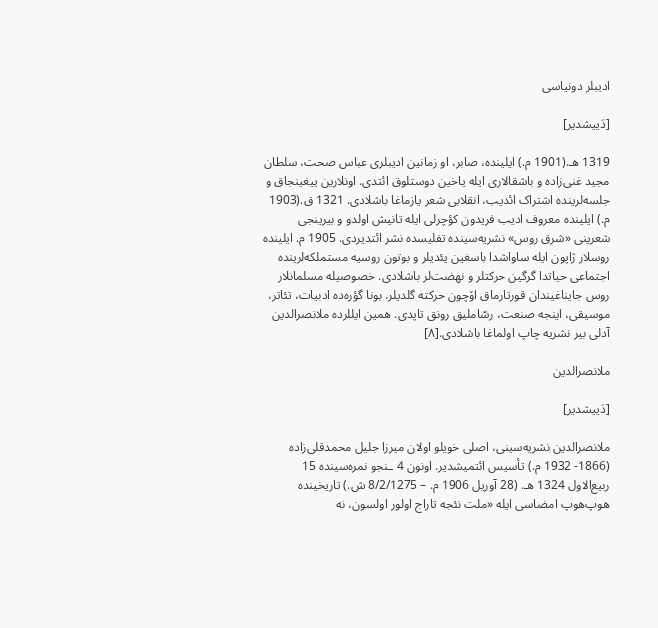ادیبلر دونیاسی

[دَییشدیر]

1319 هـ.(1901 م.) ایلینده، صابر، او زمانین ادیبلری عباس صحت، سلطان مجید غنی‌زاده و باشقالاری ایله یاخین دوستلوق ائتدی. اونلارین ییغینجاق و جلسه‌لرینده اشتراک ائدیب، انقلابی شعر یازماغا باشلادی. 1321 ق.(1903 م.) ایلینده معروف ادیب فریدون کؤچرلی ایله تانیش اولدو و بیرینجی شعرینی «شرق روس» نشریه‌سینده تفلیسده نشر ائتدیردی. 1905 م. ایلینده روسلار ژاپون ایله ساواشدا باسغین یئدیلر و بوتون روسیه مستملکه‌لرینده اجتماعی حیاتدا گرگین حرکتلر و نهضت‌لر باشلادی. خصوصیله مسلمانلار روس جایناغیندان قورتارماق اۆچون حرکته گلدیلر. بونا گؤره‌ده ادبیات، تئاتر، موسیقی، اینجه صنعت، رسّاملیق رونق تاپدی. همین ایللرده ملانصرالدین آدلی بیر نشریه چاپ اولماغا باشلادی.[۸]

ملانصرالدین

[دَییشدیر]

ملانصرالدین نشریه‌سینی، اصلی خویلو اولان میرزا جلیل محمدقلی‌زاده (1866- 1932 م.) تأسیس ائتمیشدیر. اونون 4 ـنجو نمره‌سینده 15 ربیع‌الاول 1324 هـ. (28 آوریل 1906 م. – 8/2/1275 ش.) تاریخینده هوپ‌هوپ امضاسی ایله «ملت نئجه تاراج اولور اولسون، نه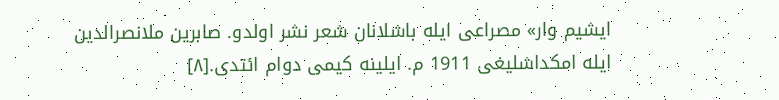ایشیم وار» مصراعی ایله باشلانان شعر نشر اولدو. صابرین ملانصرالدین ایله امکداشلیغی 1911 م. ایلینه کیمی دوام ائتدی.[۸]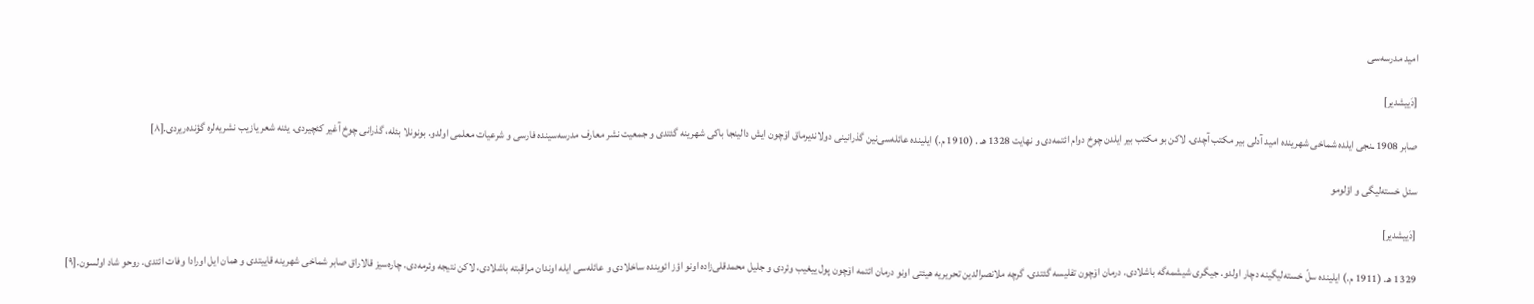امید مدرسه‌سی

[دَییشدیر]

صابر 1908 ـنجی ایلده شماخی شهرینده امید آدلی بیر مکتب آچدی. لاکن بو مکتب بیر ایلدن چوخ دوام ائتمه‌دی و نهایت 1328 هـ . (1910 م.) ایلینده عائله‌سی‌نین گذرانینی دولاندیرماق اۆچون ایش دالینجا باکی شهرینه گئتدی و جمعیت نشر معارف مدرسه‌سینده فارسی و شرعیات معلمی اولدو. بونونلا بئله، گذرانی چوخ آغیر کئچیردی. یئنه شعر یازیب نشریه‌لره گؤنده‌ریردی.[۸]

سئل خسته‌لیگی و اؤلومو

[دَییشدیر]

1329 هـ. (1911 م.) ایلینده سلّ خسته‌لیگینه دچار اولدو. جیگری شیشمه‌گه باشلادی. درمان اۆچون تفلیسه گئتدی. گرچه ملانصرالدین تحریریه هیئتی اونو درمان ائتمه اۆچون پول ییغیب وئردی و جلیل محمدقلی‌زاده اونو اؤز ائوینده ساخلادی و عائله‌سی ایله اوندان مراقبته باشلادی، لاکن نتیجه وئرمه‌دی. چاره‌سیز قالاراق صابر شماخی شهرینه قاییتدی و همان ایل اورادا وفات ائتدی. روحو شاد اولسون.[۹]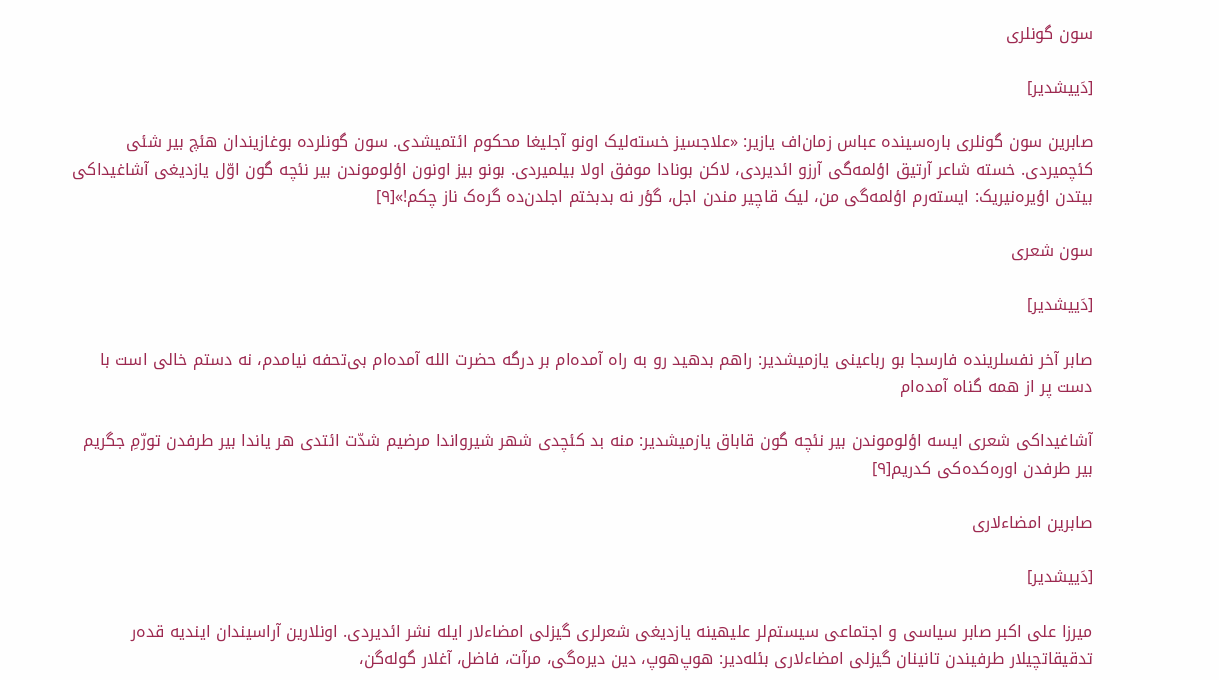سون گونلری

[دَییشدیر]

صابرین سون گونلری باره‌سینده عباس زمان‌اف یازیر: «علاجسیز خسته‌لیک اونو آجلیغا محکوم ائتمیشدی. سون گونلرده بوغازیندان هئچ بیر شئی کئچمیردی. خسته شاعر آرتیق اؤلمه‌گی آرزو ائدیردی، لاکن بونادا موفق اولا بیلمیردی. بونو بیز اونون اؤلوموندن بیر نئچه گون اوّل یازدیغی آشاغیداکی بیتدن اؤیره‌نیریک: ایسته‌رم اؤلمه‌گی من، لیک قاچیر مندن اجل، گؤر نه بدبختم اجلدن‌ده گره‌ک ناز چکم!»[۹]

سون شعری

[دَییشدیر]

صابر آخر نفسلرینده فارسجا بو رباعینی یازمیشدیر: راهم بدهید رو به راه آمده‌ام بر درگه حضرت الله آمده‌ام بی‌تحفه نیامدم، نه دستم خالی است با دست پر از همه گناه آمده‌ام

آشاغیداکی شعری ایسه اؤلوموندن بیر نئچه گون قاباق یازمیشدیر: منه بد کئچدی شهر شیرواندا مرضیم شدّت ائتدی هر یاندا بیر طرفدن تورّمِ جگریم بیر طرفدن اوره‌کده‌کی کدریم[۹]

صابرین امضاءلاری

[دَییشدیر]

میرزا علی اکبر صابر سیاسی و اجتماعی سیستم‌لر علیهینه یازدیغی شعرلری گیزلی امضاءلار ایله نشر ائدیردی. اونلارین آراسیندان ایندیه قده‌ر تدقیقاتچیلار طرفیندن تانینان گیزلی امضاءلاری بئله‌دیر: هوپ‌هوپ، دین دیره‌گی، مرآت، فاضل، آغلار گوله‌گن،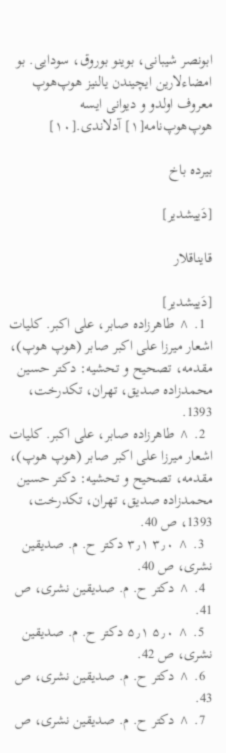ابونصر شیبانی، بوینو بوروق، سودایی. بو امضاءلارین ایچیندن یالنیز هوپ‌هوپ معروف اولدو و دیوانی ایسه هوپ‌هوپ‌نامه[۱] آدلاندی.[۱۰]

بیرده باخ

[دَییشدیر]

قایناقلار

[دَییشدیر]
  1. ^ طاهرزاده صابر، علی اکبر. کلیات اشعار میرزا علی اکبر صابر (هوپ هوپ)، مقدمه، تصحیح و تحشیه: دکتر حسین محمدزاده صدیق، تهران، تکدرخت، 1393.
  2. ^ طاهرزاده صابر، علی اکبر. کلیات اشعار میرزا علی اکبر صابر (هوپ هوپ)، مقدمه، تصحیح و تحشیه: دکتر حسین محمدزاده صدیق، تهران، تکدرخت، 1393، ص 40.
  3. ^ ۳٫۰ ۳٫۱ دکتر ح. م. صدیقین نشری، ص 40.
  4. ^ دکتر ح. م. صدیقین نشری، ص 41.
  5. ^ ۵٫۰ ۵٫۱ دکتر ح. م. صدیقین نشری، ص 42.
  6. ^ دکتر ح. م. صدیقین نشری، ص 43.
  7. ^ دکتر ح. م. صدیقین نشری، ص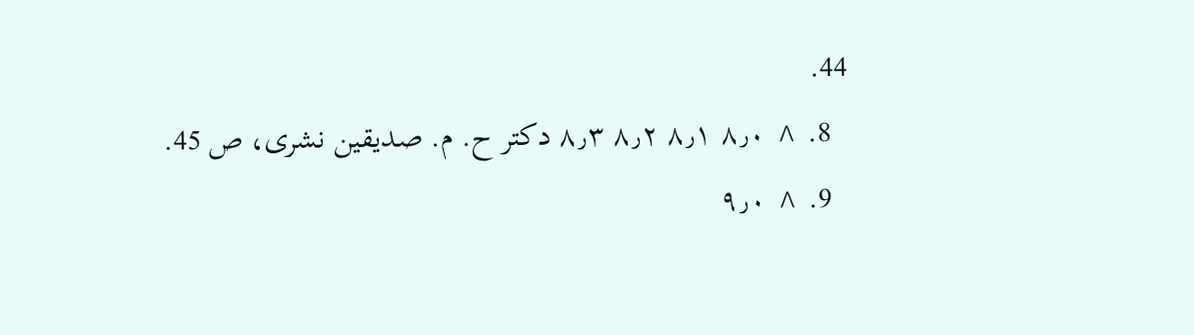44.
  8. ^ ۸٫۰ ۸٫۱ ۸٫۲ ۸٫۳ دکتر ح. م. صدیقین نشری، ص 45.
  9. ^ ۹٫۰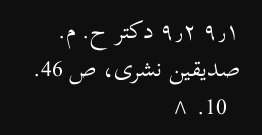۹٫۱ ۹٫۲ دکتر ح. م. صدیقین نشری، ص 46.
  10. ^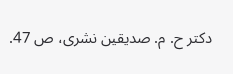دکتر ح. م. صدیقین نشری، ص 47.